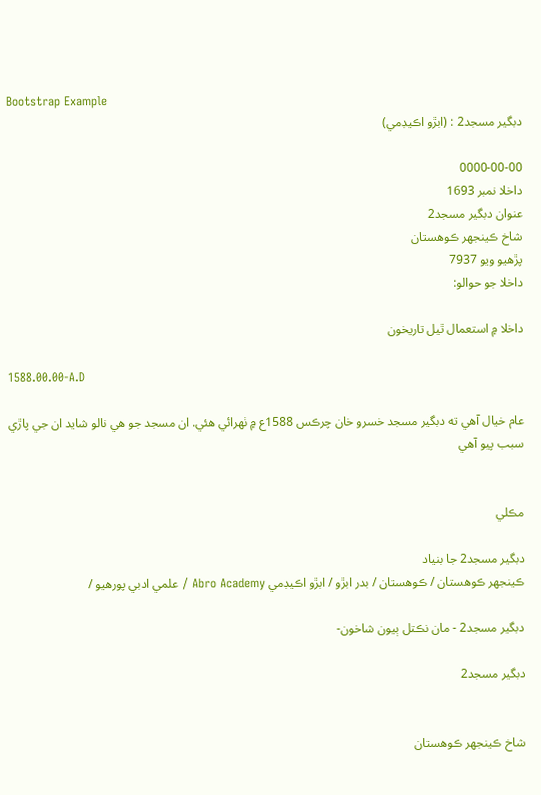Bootstrap Example
دبگير مسجد2 : (ابڙو اڪيڊمي)

0000-00-00
داخلا نمبر 1693
عنوان دبگير مسجد2
شاخ ڪينجهر ڪوهستان
پڙهيو ويو 7937
داخلا جو حوالو:

داخلا ۾ استعمال ٿيل تاريخون

1588.00.00-A.D

عام خيال آهي ته دبگير مسجد خسرو خان چرڪس 1588ع ۾ ٺهرائي هئي. ان مسجد جو هي نالو شايد ان جي پاڙي سبب پيو آهي


مڪلي

دبگير مسجد2 جا بنياد
ڪينجهر ڪوهستان / ڪوهستان / بدر ابڙو / ابڙو اڪيڊمي Abro Academy / علمي ادبي پورهيو /

دبگير مسجد2 - مان نڪتل ٻيون شاخون-

دبگير مسجد2


شاخ ڪينجهر ڪوهستان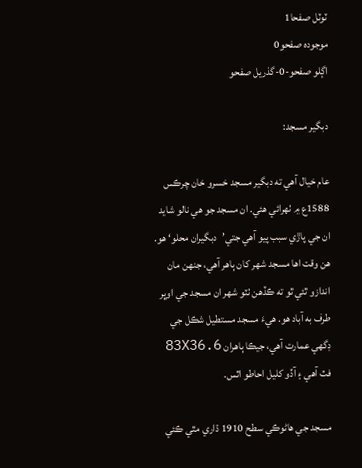ٽوٽل صفحا1
موجودہ صفحو0
اڳلو صفحو-0-گذريل صفحو

دبگير مسجد:

عام خيال آهي ته دبگير مسجد خسرو خان چرڪس 1588ع ۾ ٺهرائي هئي. ان مسجد جو هي نالو شايد ان جي پاڙي سبب پيو آهي جتي’دبگيران محلو‘ هو. هن وقت اها مسجد شهر کان ٻاهر آهي، جنهن مان اندازو ٿئي ٿو ته ڪڏهن ٺٽو شهر ان مسجد جي اوڀر طرف به آباد هو. هيءَ مسجد مستطيل شڪل جي ڊگهي عمارت آهي، جيڪا ٻاهران 83X36.6 فٽ آهي ۽ آڏو کليل احاطو اٿس.

مسجد جي هاڻوڪي سطح 1910 ڌاري مٿي ڪئي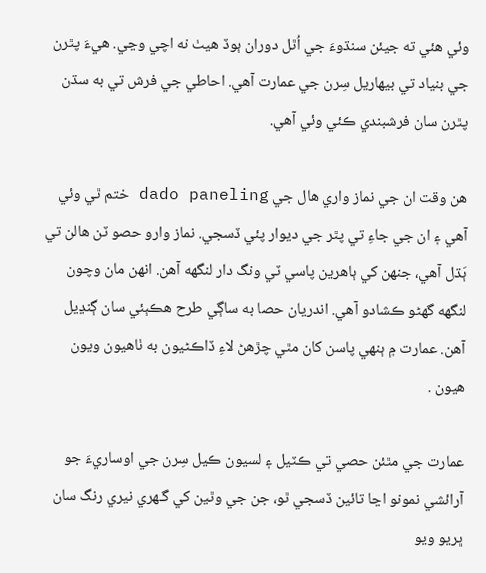وئي هئي ته جيئن سنڌوءَ جي اُٿل دوران ٻوڏ هيٺ نه اچي وڃي. هيءَ پٿرن جي بنياد تي بيهاريل سِرن جي عمارت آهي. احاطي جي فرش تي به سڌن پٿرن سان فرشبندي ڪئي وئي آهي.

هن وقت ان جي نماز واري هال جي dado paneling ختم ٿي وئي آهي ۽ ان جي جاءِ تي پٿر جي ديوار پئي ڏسجي. نماز وارو حصو ٽن هالن تي ٻَڌل آهي، جنهن کي ٻاهرين پاسي ٽي ونگ دار لنگهه آهن. انهن مان وچون لنگهه گهڻو ڪشادو آهي. اندريان حصا به ساڳي طرح هڪٻئي سان ڳنڍيل آهن. عمارت ۾ ٻنهي پاسن کان مٿي چڙهڻ لاءِ ڏاڪڻيون به ٺاهيون ويون هيون .

عمارت جي مٿئن حصي تي ڪٽيل ۽ لسيون ڪيل سِرن جي اوساريءَ جو آرائشي نمونو اڃا تائين ڏسجي ٿو، جن جي وٿين کي گـهري نيري رنگ سان ڀريو ويو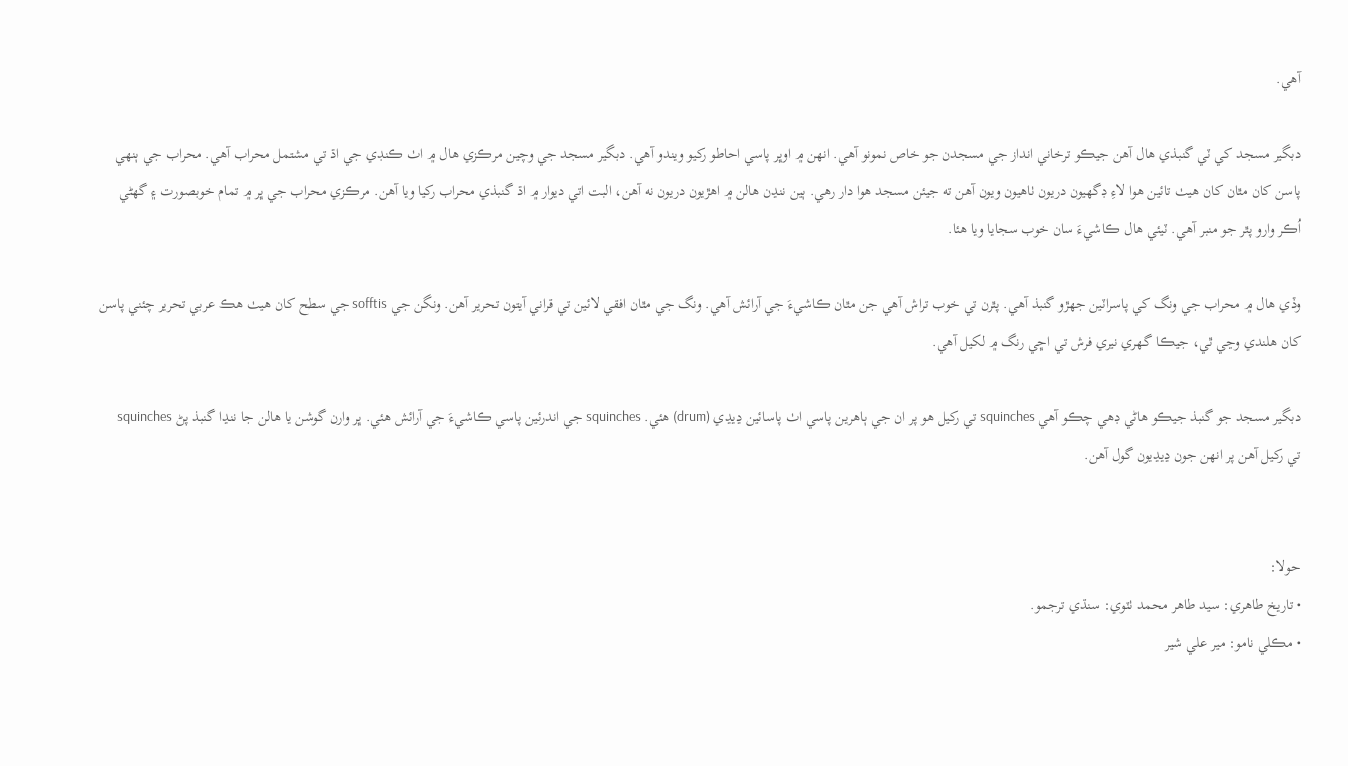آهي.

دبگير مسجد کي ٽي گنبذي هال آهن جيڪو ترخاني انداز جي مسجدن جو خاص نمونو آهي. انهن ۾ اوڀر پاسي احاطو رکيو ويندو آهي. دبگير مسجد جي وچين مرڪزي هال ۾ اٺ ڪنڊي جي اڌ تي مشتمل محراب آهي. محراب جي ٻنهي پاسن کان مٿان کان هيٺ تائين هوا لاءِ ڊگهيون دريون ٺاهيون ويون آهن ته جيئن مسجد هوا دار رهي. ٻين ننڍن هالن ۾ اهڙيون دريون نه آهن، البت اتي ديوار ۾ اڌ گنبذي محراب رکيا ويا آهن. مرڪزي محراب جي ڀر ۾ تمام خوبصورت ۽ گهڻي اُڪر وارو پٿر جو منبر آهي. ٽيئي هال ڪاشيءَ سان خوب سجايا ويا هئا.

وڏي هال ۾ محراب جي ونگ کي پاسراٽين جهڙو گنبذ آهي. پٿرن تي خوب تراش آهي جن مٿان ڪاشيءَ جي آرائش آهي. ونگ جي مٿان افقي لائين تي قراني آيتون تحرير آهن. ونگن جي sofftis جي سطح کان هيٺ هڪ عربي تحرير چئني پاسن کان هلندي وڃي ٿي، جيڪا گـهري نيري فرش تي اڇي رنگ ۾ لکيل آهي.

دبگير مسجد جو گنبذ جيڪو هاڻي ڊهي چڪو آهي squinches تي رکيل هو پر ان جي ٻاهرين پاسي اٺ پاسائين ڍيڍي (drum) هئي. squinches جي اندرئين پاسي ڪاشيءَ جي آرائش هئي. ڀر وارن گوشن يا هالن جا ننڍا گنبذ پڻ squinches تي رکيل آهن پر انهن جون ڍيڍيون گول آهن.


حولا:
• تاريخ طاهري: سيد طاهر محمد ٺٽوي: سنڌي ترجمو.
• مڪلي نامو: مير علي شير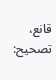قانع، تصحيح: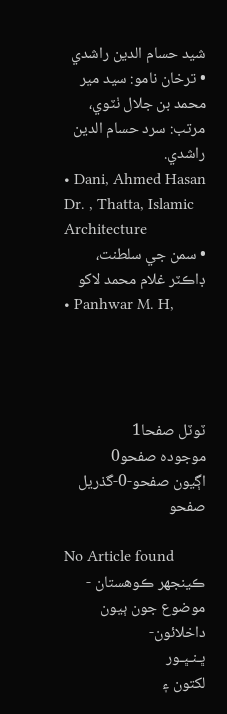شيد حسام الدين راشدي
• ترخان نامو: سيد مير محمد بن جلال ٺٽوي، مرتب: سرد حسام الدين راشدي.
• Dani, Ahmed Hasan Dr. , Thatta, Islamic Architecture
• سمن جي سلطنت، ڊاڪٽر غلام محمد لاکو
• Panhwar M. H,




ٽوٽل صفحا1
موجودہ صفحو0
اڳيون صفحو-0-گذريل صفحو

No Article found
ڪينجهر ڪوهستان - موضوع جون ٻيون داخلائون-
ڀـنـڀـور
لکتون ۽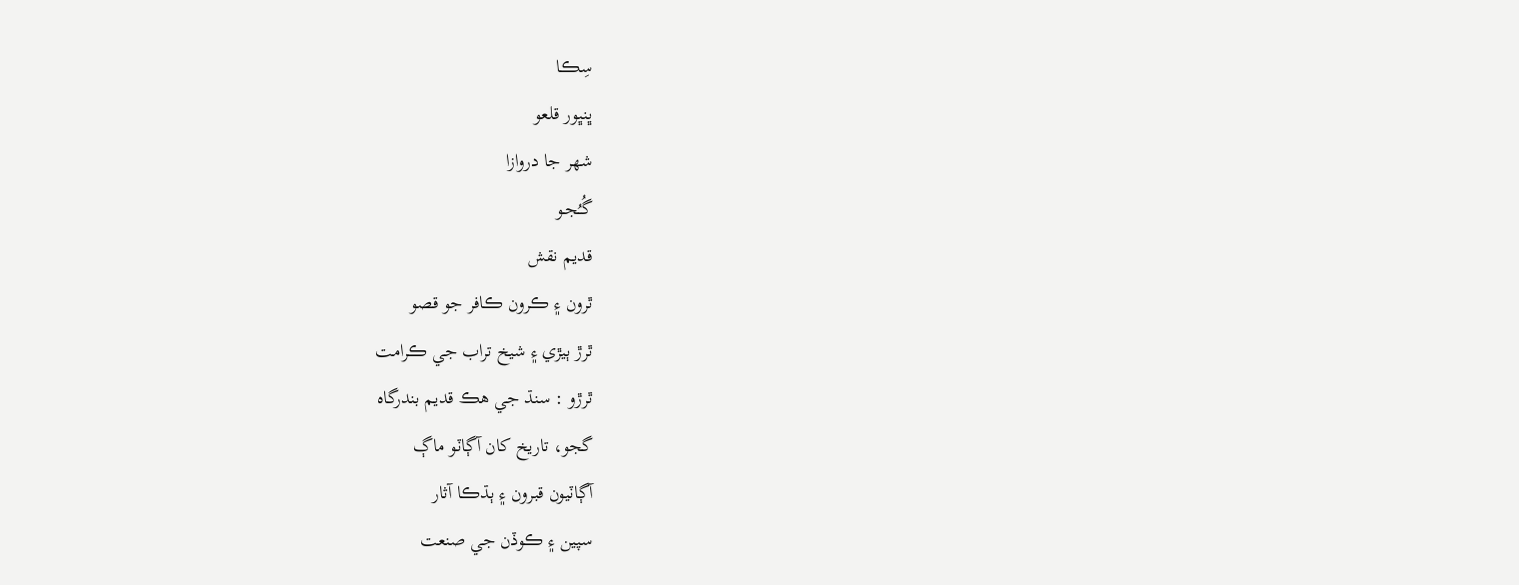سِڪا
ڀنڀور قلعو
شهر جا دروازا
گُـُجـو
قديم نقش
ٿرون ۽ ڪرون ڪافر جو قصو
ٿرڙ ٻيڙي ۽ شيخ تراب جي ڪرامت
ٿرڙو : سنڌ جي هڪ قديم بندرگاه
گجو، تاريخ کان آڳاٽو ماڳ
آڳاٽيون قبرون ۽ ٻڌڪا آثار
سپين ۽ ڪوڏن جي صنعت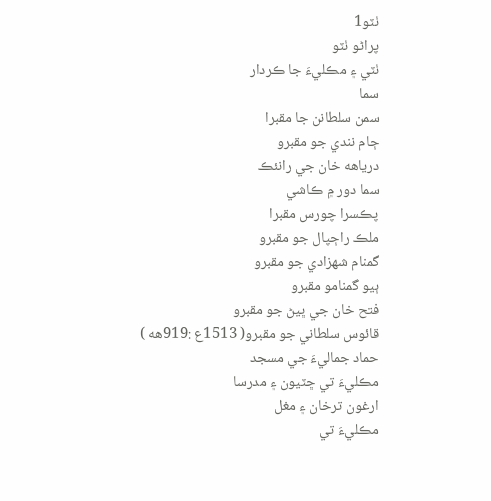ٺٽو1
پراڻو ٺٽو
ٺٽي ۽ مڪليءَ جا ڪردار
سما
سمن سلطانن جا مقبرا
ڄام نندي جو مقبرو
درياهه خان جي رانئڪ
سما دور ۾ ڪاشي
پڪسرا چورس مقبرا
ملڪ راڄپال جو مقبرو
گمنام شهزادي جو مقبرو
ٻيو گمنامو مقبرو
فتح خان جي ڀيڻ جو مقبرو
قائوس سلطاني جو مقبرو( 1513ع :919هه )
حماد جماليءَ جي مسجد
مڪليءَ تي ڇٽيون ۽ مدرسا
ارغون ترخان ۽ مغل
مڪليءَ تي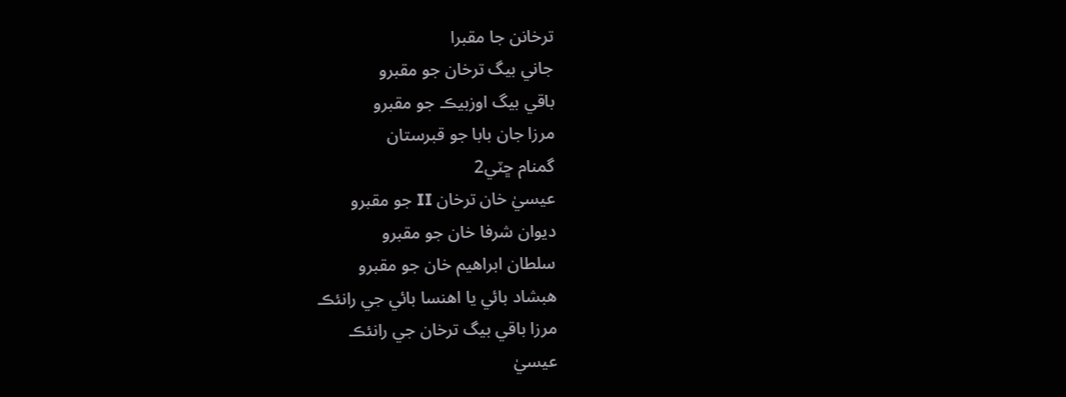ترخانن جا مقبرا
جاني بيگ ترخان جو مقبرو
باقي بيگ اوزبيڪ جو مقبرو
مرزا جان بابا جو قبرستان
گمنام ڇٽي2
عيسيٰ خان ترخان II جو مقبرو
ديوان شرفا خان جو مقبرو
سلطان ابراهيم خان جو مقبرو
هبشاد بائي يا اهنسا بائي جي رانئڪ
مرزا باقي بيگ ترخان جي رانئڪ
عيسيٰ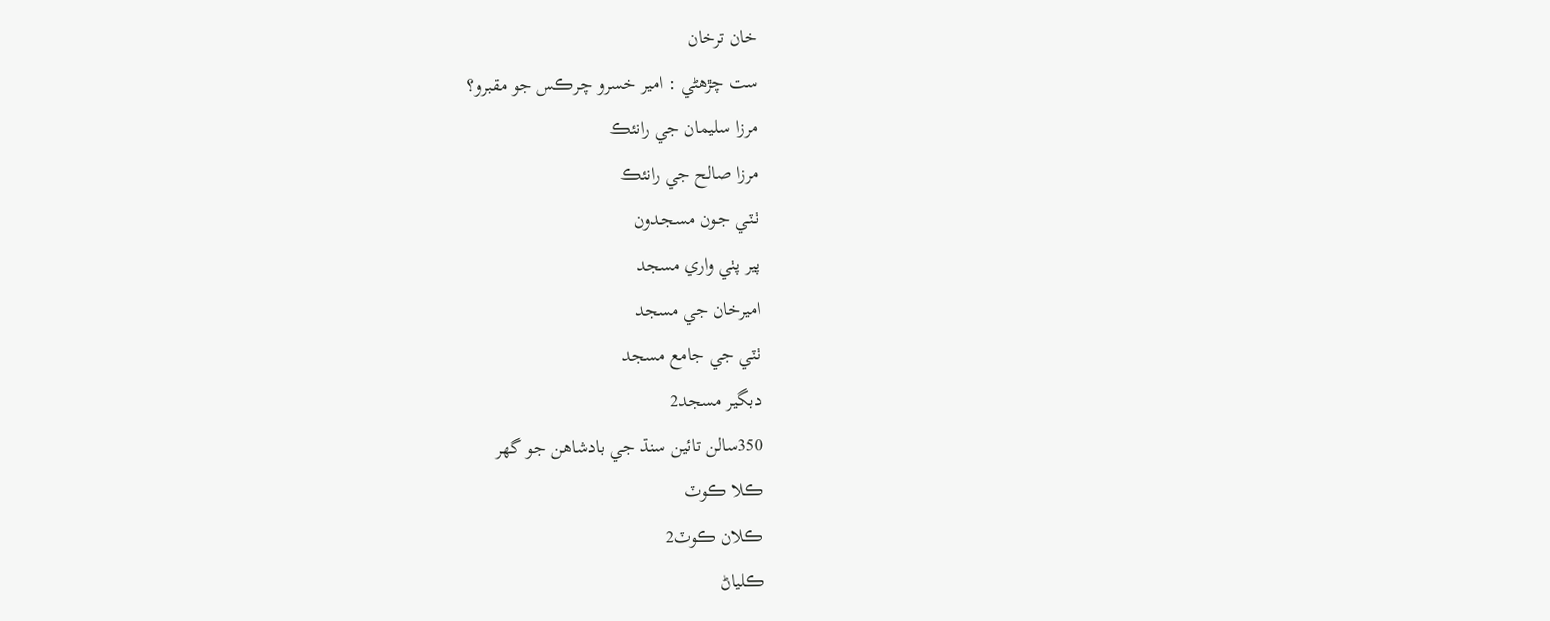خان ترخان
ست چڙهڻي : امير خسرو چرڪس جو مقبرو؟
مرزا سليمان جي رانئڪ
مرزا صالح جي رانئڪ
ٺـٽـي جـون مسجـدون
پير پٺي واري مسجد
اميرخان جي مسجد
ٺٽي جي جامع مسجد
دبگير مسجد2
350سالن تائين سنڌ جي بادشاهن جو گهر
ڪلا ڪوٽ
ڪلان ڪوٽ2
ڪلياڻ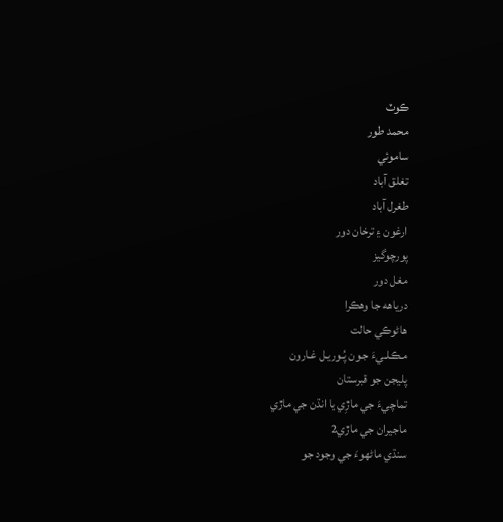ڪوٽ
محمد طور
ساموئي
تغلق آباد
طغرل آباد
ارغون ۽ ترخان دور
پورچوگيز
مغل دور
درياهه جا وهڪرا
هاڻوڪي حالت
مـڪـلـيءَ جـون پُـوريـل غـارون
پليجن جو قبرستان
تماچيءَ جي ماڙِي يا انڌن جي ماڙي
ماجيران جي ماڙي2
سنڌي ماڻھوءَ جي وجود جو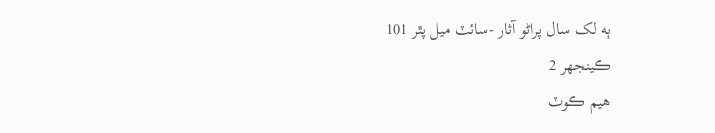ٻه لک سال پراڻو آثار -سائٽ ميل پٿر 101
ڪينجهر 2
ھيم ڪوٽ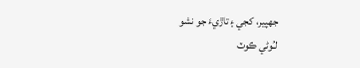جهپير، کجي ۽ تاڙيءَ جو نشو
لـُوڻي ڪوٽ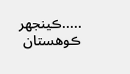.....ڪينجهر ڪوهستان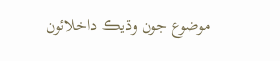موضوع جون وڌيڪ داخلائون